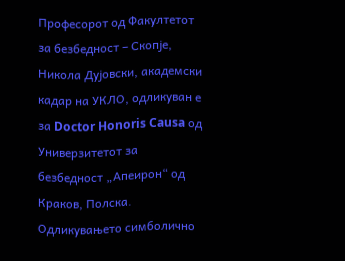Професорот од Факултетот за безбедност – Скопје, Никола Дујовски, академски кадар на УКЛО, одликуван е за Doctor Honoris Causa од Универзитетот за безбедност „Апеирон“ од Краков, Полска. Одликувањето симболично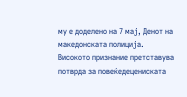му е доделено на 7 мај, Денот на македонската полиција. Високото признание претставува потврда за повеќедецениската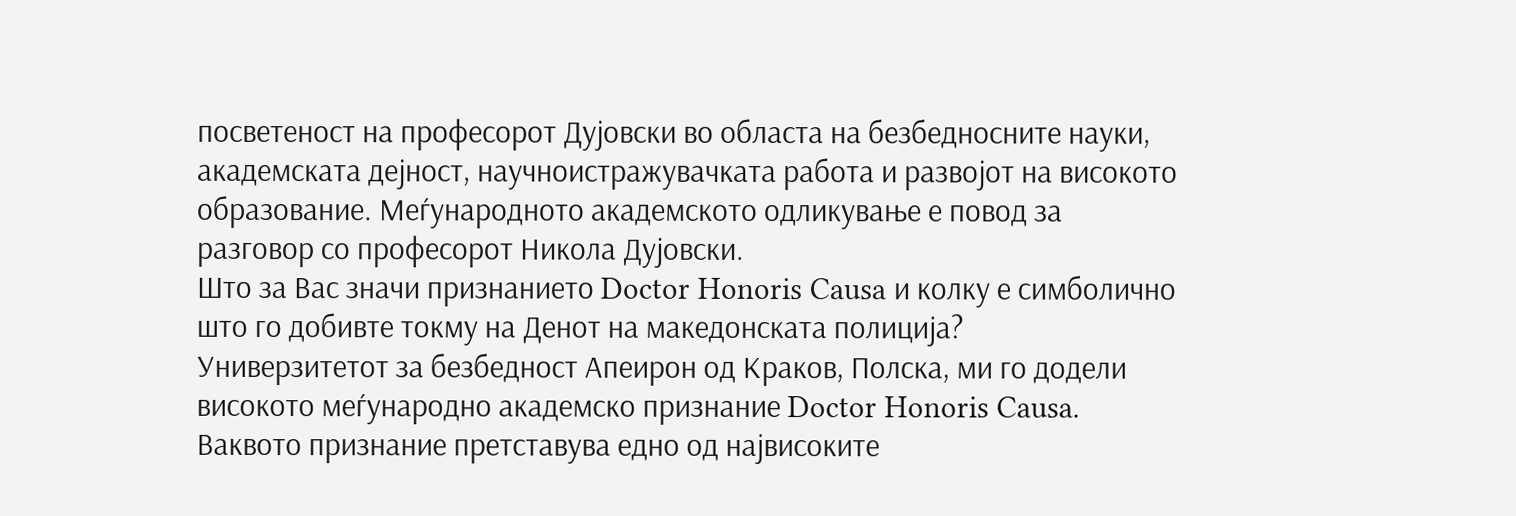посветеност на професорот Дујовски во областа на безбедносните науки, академската дејност, научноистражувачката работа и развојот на високото образование. Меѓународното академското одликување е повод за разговор со професорот Никола Дујовски.
Што за Вас значи признанието Doctor Honoris Causa и колку е симболично што го добивте токму на Денот на македонската полиција?
Универзитетот за безбедност Апеирон од Краков, Полска, ми го додели високото меѓународно академско признание Doctor Honoris Causa. Ваквото признание претставува едно од највисоките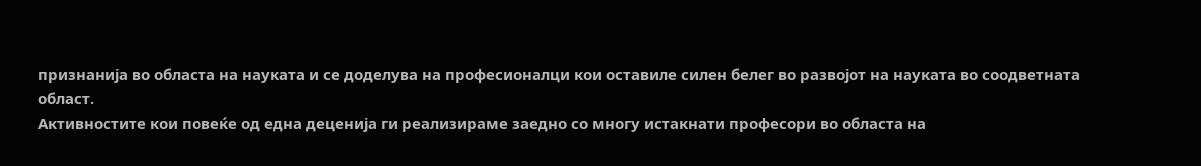признанија во областа на науката и се доделува на професионалци кои оставиле силен белег во развојот на науката во соодветната област.
Активностите кои повеќе од една деценија ги реализираме заедно со многу истакнати професори во областа на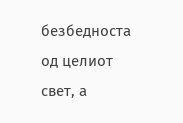безбедноста од целиот свет, а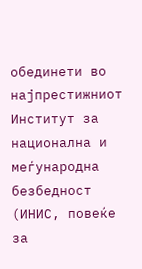обединети во најпрестижниот Институт за национална и меѓународна безбедност (ИНИС, повеќе за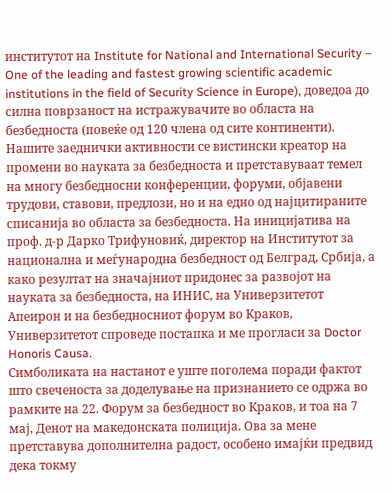институтот на Institute for National and International Security – One of the leading and fastest growing scientific academic institutions in the field of Security Science in Europe), доведоа до силна поврзаност на истражувачите во областа на безбедноста (повеќе од 120 члена од сите континенти). Нашите заеднички активности се вистински креатор на промени во науката за безбедноста и претставуваат темел на многу безбедносни конференции, форуми, објавени трудови, ставови, предлози, но и на едно од најцитираните списанија во областа за безбедноста. На иницијатива на проф. д-р Дарко Трифуновиќ, директор на Институтот за национална и меѓународна безбедност од Белград, Србија, а како резултат на значајниот придонес за развојот на науката за безбедноста, на ИНИС, на Универзитетот Апеирон и на безбедносниот форум во Краков, Универзитетот спроведе постапка и ме прогласи за Doctor Honoris Causa.
Симболиката на настанот е уште поголема поради фактот што свеченоста за доделување на признанието се одржа во рамките на 22. Форум за безбедност во Краков, и тоа на 7 мај, Денот на македонската полиција. Ова за мене претставува дополнителна радост, особено имајќи предвид дека токму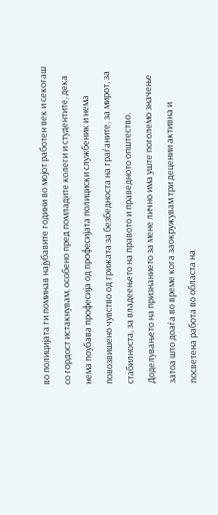во полицијата ги поминав најубавите години во мојот работен век и секогаш со гордост истакнувам, особено пред помладите колеги и студентите, дека нема поубава професија од професијата полициски службеник и нема повозвишено чувство од грижата за безбедноста на граѓаните, за мирот, за стабилноста, за владеењето на правото и праведното општество.
Доделувањето на признанието за мене лично има уште поголемо значење затоа што доаѓа во време кога заокружувам три децении активна и посветена работа во областа на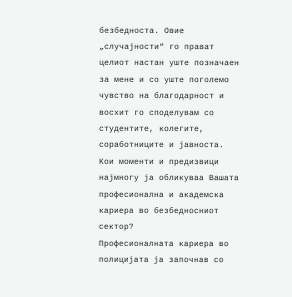безбедноста. Овие „случајности“ го прават целиот настан уште позначаен за мене и со уште поголемо чувство на благодарност и восхит го споделувам со студентите, колегите, соработниците и јавноста.
Кои моменти и предизвици најмногу ја обликуваа Вашата професионална и академска кариера во безбедносниот сектор?
Професионалната кариера во полицијата ја започнав со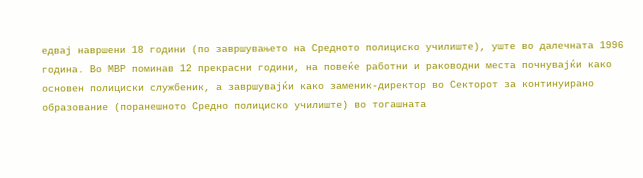едвај навршени 18 години (по завршувањето на Средното полициско училиште), уште во далечната 1996 година. Во МВР поминав 12 прекрасни години, на повеќе работни и раководни места почнувајќи како основен полициски службеник, а завршувајќи како заменик-директор во Секторот за континуирано образование (поранешното Средно полициско училиште) во тогашната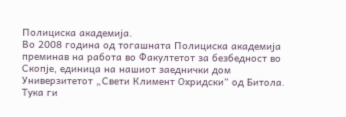Полициска академија.
Во 2008 година од тогашната Полициска академија преминав на работа во Факултетот за безбедност во Скопје, единица на нашиот заеднички дом Универзитетот „Свети Климент Охридски“ од Битола. Тука ги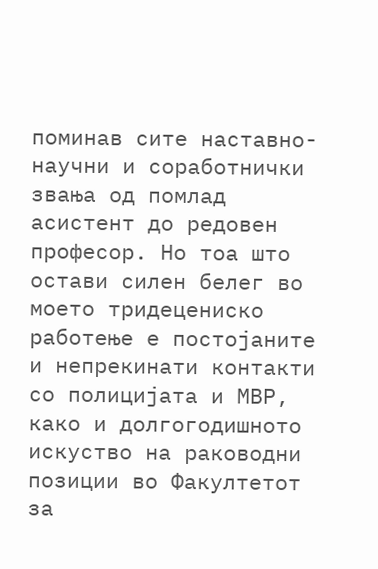поминав сите наставно-научни и соработнички звања од помлад асистент до редовен професор. Но тоа што остави силен белег во моето тридецениско работење е постојаните и непрекинати контакти со полицијата и МВР, како и долгогодишното искуство на раководни позиции во Факултетот за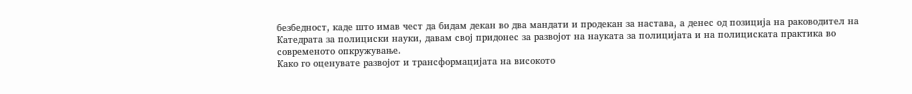безбедност, каде што имав чест да бидам декан во два мандати и продекан за настава, а денес од позиција на раководител на Катедрата за полициски науки, давам свој придонес за развојот на науката за полицијата и на полициската практика во современото опкружување.
Како го оценувате развојот и трансформацијата на високото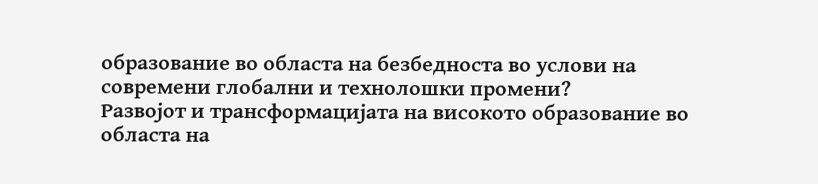образование во областа на безбедноста во услови на современи глобални и технолошки промени?
Развојот и трансформацијата на високото образование во областа на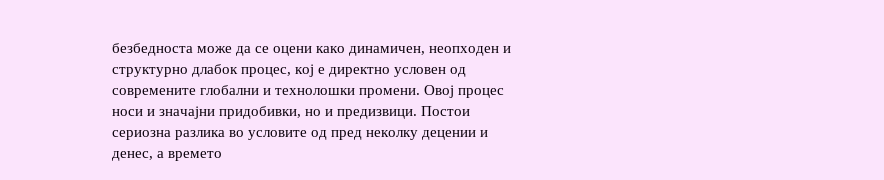безбедноста може да се оцени како динамичен, неопходен и структурно длабок процес, кој е директно условен од современите глобални и технолошки промени. Овој процес носи и значајни придобивки, но и предизвици. Постои сериозна разлика во условите од пред неколку децении и денес, а времето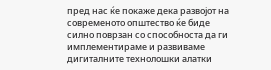пред нас ќе покаже дека развојот на современото општество ќе биде силно поврзан со способноста да ги имплементираме и развиваме дигиталните технолошки алатки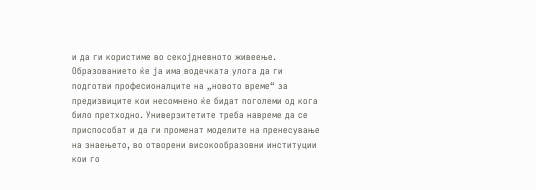и да ги користиме во секојдневното живеење. Образованието ќе ја има водечката улога да ги подготви професионалците на „новото време“ за предизвиците кои несомнено ќе бидат поголеми од кога било претходно. Универзитетите треба навреме да се приспособат и да ги променат моделите на пренесување на знаењето, во отворени високообразовни институции кои го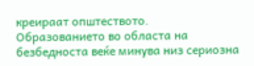креираат општеството.
Образованието во областа на безбедноста веќе минува низ сериозна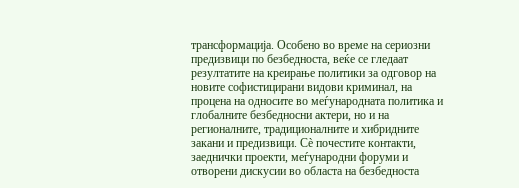трансформација. Особено во време на сериозни предизвици по безбедноста, веќе се гледаат резултатите на креирање политики за одговор на новите софистицирани видови криминал, на процена на односите во меѓународната политика и глобалните безбедносни актери, но и на регионалните, традиционалните и хибридните закани и предизвици. Сѐ почестите контакти, заеднички проекти, меѓународни форуми и отворени дискусии во областа на безбедноста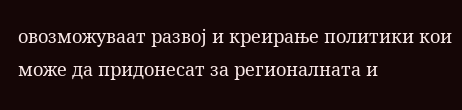овозможуваат развој и креирање политики кои може да придонесат за регионалната и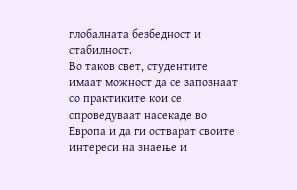глобалната безбедност и стабилност.
Во таков свет, студентите имаат можност да се запознаат со практиките кои се спроведуваат насекаде во Европа и да ги остварат своите интереси на знаење и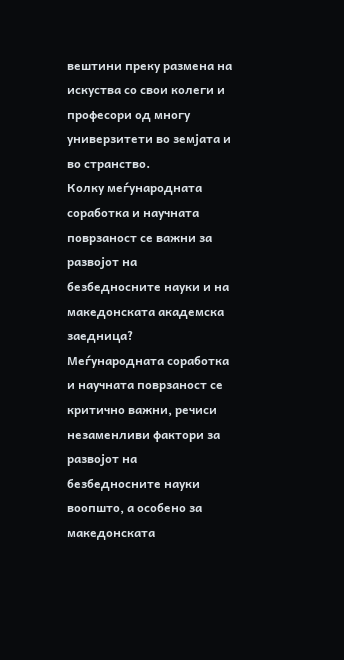вештини преку размена на искуства со свои колеги и професори од многу универзитети во земјата и во странство.
Колку меѓународната соработка и научната поврзаност се важни за развојот на безбедносните науки и на македонската академска заедница?
Меѓународната соработка и научната поврзаност се критично важни, речиси незаменливи фактори за развојот на безбедносните науки воопшто, а особено за македонската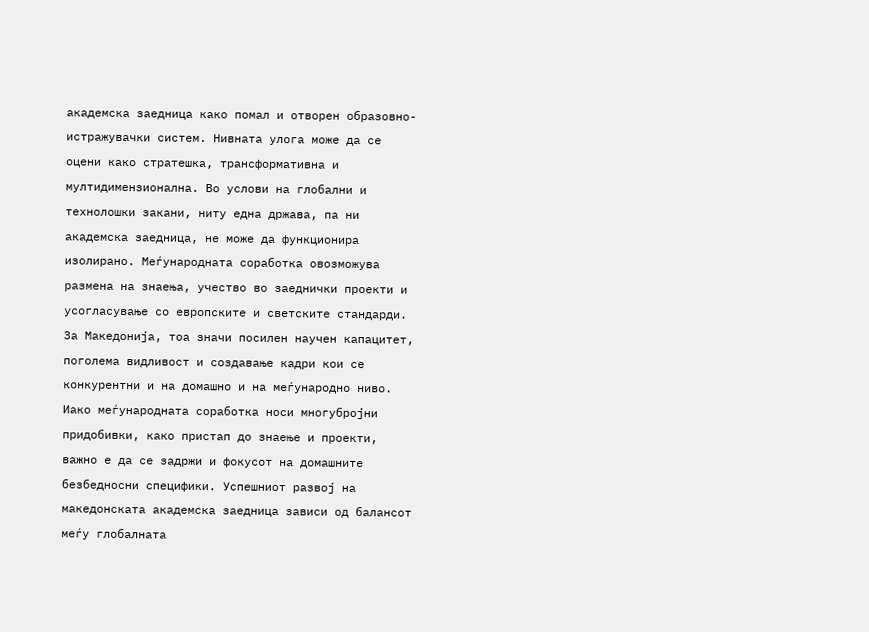академска заедница како помал и отворен образовно-истражувачки систем. Нивната улога може да се оцени како стратешка, трансформативна и мултидимензионална. Во услови на глобални и технолошки закани, ниту една држава, па ни академска заедница, не може да функционира изолирано. Меѓународната соработка овозможува размена на знаења, учество во заеднички проекти и усогласување со европските и светските стандарди. За Македонија, тоа значи посилен научен капацитет, поголема видливост и создавање кадри кои се конкурентни и на домашно и на меѓународно ниво.
Иако меѓународната соработка носи многубројни придобивки, како пристап до знаење и проекти, важно е да се задржи и фокусот на домашните безбедносни специфики. Успешниот развој на македонската академска заедница зависи од балансот меѓу глобалната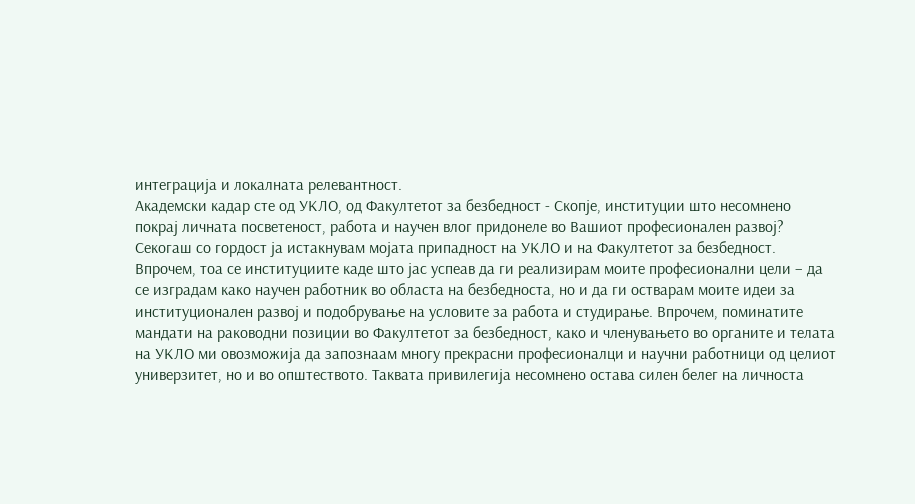интеграција и локалната релевантност.
Академски кадар сте од УКЛО, од Факултетот за безбедност - Скопје, институции што несомнено покрај личната посветеност, работа и научен влог придонеле во Вашиот професионален развој?
Секогаш со гордост ја истакнувам мојата припадност на УКЛО и на Факултетот за безбедност. Впрочем, тоа се институциите каде што јас успеав да ги реализирам моите професионални цели – да се изградам како научен работник во областа на безбедноста, но и да ги остварам моите идеи за институционален развој и подобрување на условите за работа и студирање. Впрочем, поминатите мандати на раководни позиции во Факултетот за безбедност, како и членувањето во органите и телата на УКЛО ми овозможија да запознаам многу прекрасни професионалци и научни работници од целиот универзитет, но и во општеството. Таквата привилегија несомнено остава силен белег на личноста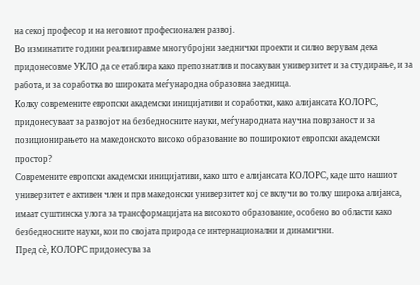на секој професор и на неговиот професионален развој.
Во изминатите години реализиравме многубројни заеднички проекти и силно верувам дека придонесовме УКЛО да се етаблира како препознатлив и посакуван универзитет и за студирање, и за работа, и за соработка во широката меѓународна образовна заедница.
Колку современите европски академски иницијативи и соработки, како алијансата КОЛОРС, придонесуваат за развојот на безбедносните науки, меѓународната научна поврзаност и за позиционирањето на македонското високо образование во поширокиот европски академски простор?
Современите европски академски иницијативи, како што е алијансата КОЛОРС, каде што нашиот универзитет е активен член и прв македонски универзитет кој се вклучи во толку широка алијанса, имаат суштинска улога за трансформацијата на високото образование, особено во области како безбедносните науки, кои по својата природа се интернационални и динамични.
Пред сè, КОЛОРС придонесува за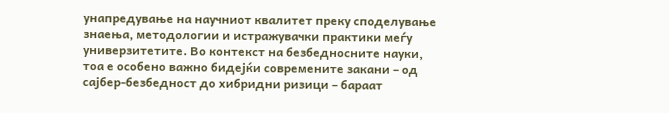унапредување на научниот квалитет преку споделување знаења, методологии и истражувачки практики меѓу универзитетите. Во контекст на безбедносните науки, тоа е особено важно бидејќи современите закани – од сајбер-безбедност до хибридни ризици – бараат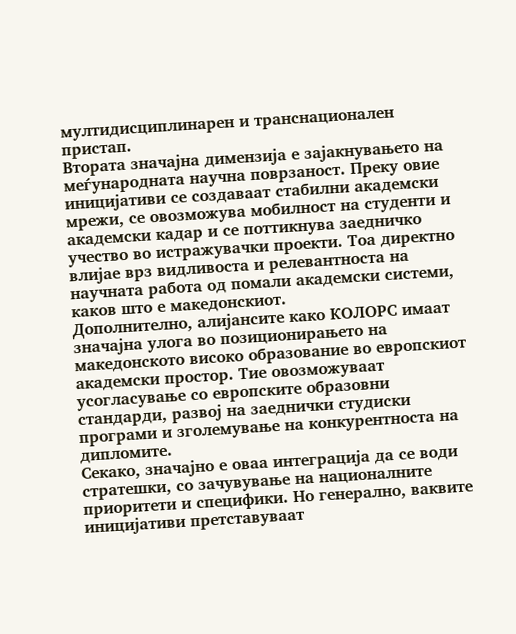мултидисциплинарен и транснационален пристап.
Втората значајна димензија е зајакнувањето на меѓународната научна поврзаност. Преку овие иницијативи се создаваат стабилни академски мрежи, се овозможува мобилност на студенти и академски кадар и се поттикнува заедничко учество во истражувачки проекти. Тоа директно влијае врз видливоста и релевантноста на научната работа од помали академски системи, каков што е македонскиот.
Дополнително, алијансите како КОЛОРС имаат значајна улога во позиционирањето на македонското високо образование во европскиот академски простор. Тие овозможуваат усогласување со европските образовни стандарди, развој на заеднички студиски програми и зголемување на конкурентноста на дипломите.
Секако, значајно е оваа интеграција да се води стратешки, со зачувување на националните приоритети и специфики. Но генерално, ваквите иницијативи претставуваат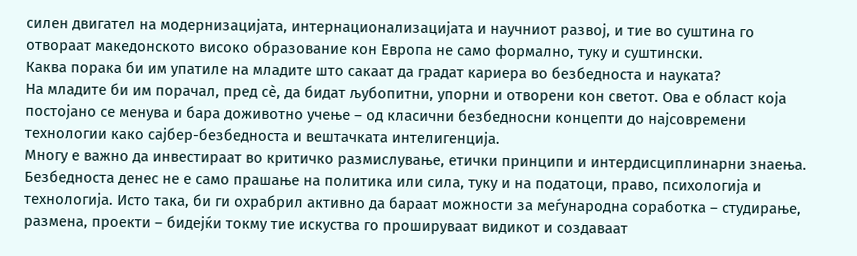силен двигател на модернизацијата, интернационализацијата и научниот развој, и тие во суштина го отвораат македонското високо образование кон Европа не само формално, туку и суштински.
Каква порака би им упатиле на младите што сакаат да градат кариера во безбедноста и науката?
На младите би им порачал, пред сè, да бидат љубопитни, упорни и отворени кон светот. Ова е област која постојано се менува и бара доживотно учење – од класични безбедносни концепти до најсовремени технологии како сајбер-безбедноста и вештачката интелигенција.
Многу е важно да инвестираат во критичко размислување, етички принципи и интердисциплинарни знаења. Безбедноста денес не е само прашање на политика или сила, туку и на податоци, право, психологија и технологија. Исто така, би ги охрабрил активно да бараат можности за меѓународна соработка – студирање, размена, проекти – бидејќи токму тие искуства го прошируваат видикот и создаваат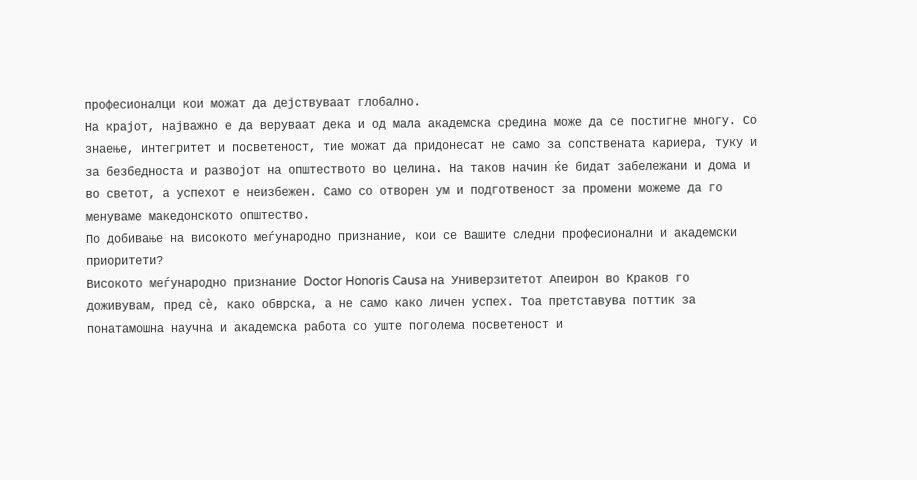професионалци кои можат да дејствуваат глобално.
На крајот, најважно е да веруваат дека и од мала академска средина може да се постигне многу. Со знаење, интегритет и посветеност, тие можат да придонесат не само за сопствената кариера, туку и за безбедноста и развојот на општеството во целина. На таков начин ќе бидат забележани и дома и во светот, а успехот е неизбежен. Само со отворен ум и подготвеност за промени можеме да го менуваме македонското општество.
По добивање на високото меѓународно признание, кои се Вашите следни професионални и академски приоритети?
Високото меѓународно признание Doctor Honoris Causa на Универзитетот Апеирон во Краков го доживувам, пред сè, како обврска, а не само како личен успех. Тоа претставува поттик за понатамошна научна и академска работа со уште поголема посветеност и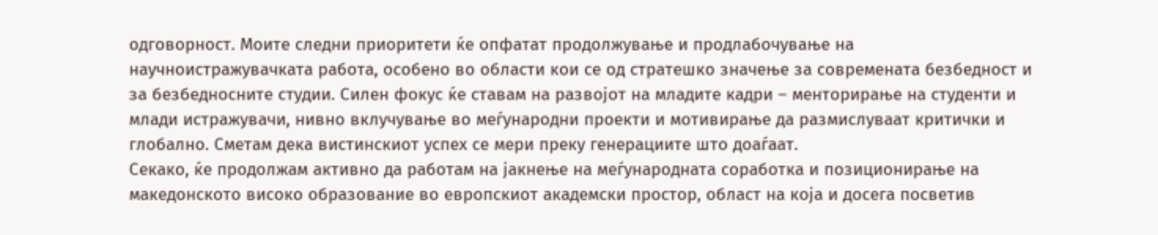одговорност. Моите следни приоритети ќе опфатат продолжување и продлабочување на научноистражувачката работа, особено во области кои се од стратешко значење за современата безбедност и за безбедносните студии. Силен фокус ќе ставам на развојот на младите кадри – менторирање на студенти и млади истражувачи, нивно вклучување во меѓународни проекти и мотивирање да размислуваат критички и глобално. Сметам дека вистинскиот успех се мери преку генерациите што доаѓаат.
Секако, ќе продолжам активно да работам на јакнење на меѓународната соработка и позиционирање на македонското високо образование во европскиот академски простор, област на која и досега посветив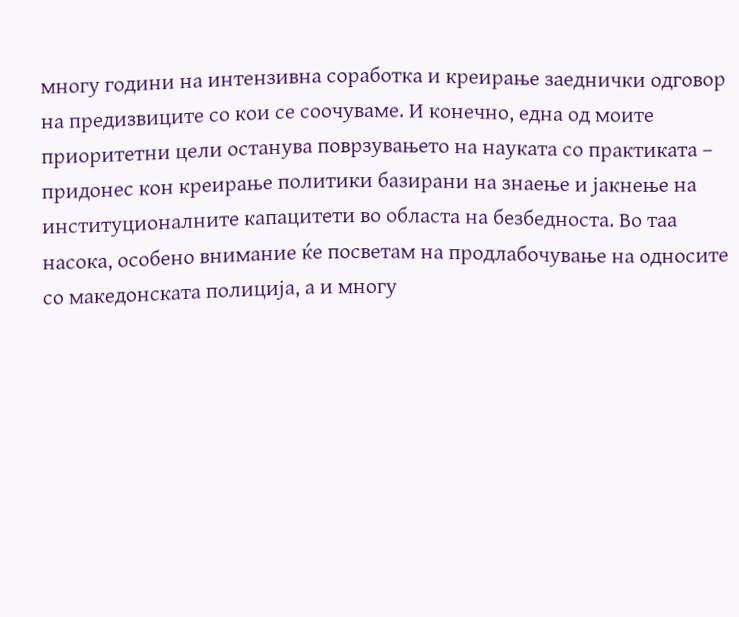многу години на интензивна соработка и креирање заеднички одговор на предизвиците со кои се соочуваме. И конечно, една од моите приоритетни цели останува поврзувањето на науката со практиката – придонес кон креирање политики базирани на знаење и јакнење на институционалните капацитети во областа на безбедноста. Во таа насока, особено внимание ќе посветам на продлабочување на односите со македонската полиција, а и многу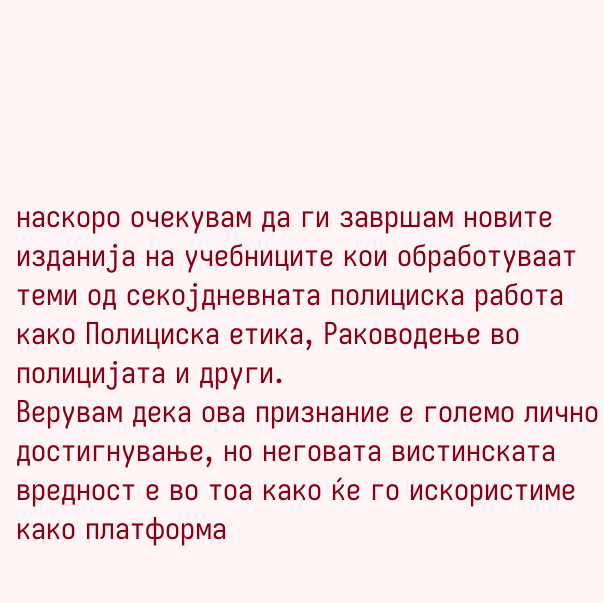наскоро очекувам да ги завршам новите изданија на учебниците кои обработуваат теми од секојдневната полициска работа како Полициска етика, Раководење во полицијата и други.
Верувам дека ова признание е големо лично достигнување, но неговата вистинската вредност е во тоа како ќе го искористиме како платформа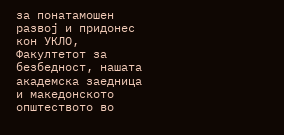за понатамошен развој и придонес кон УКЛО, Факултетот за безбедност, нашата академска заедница и македонското општеството во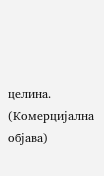целина.
(Комерцијална објава)